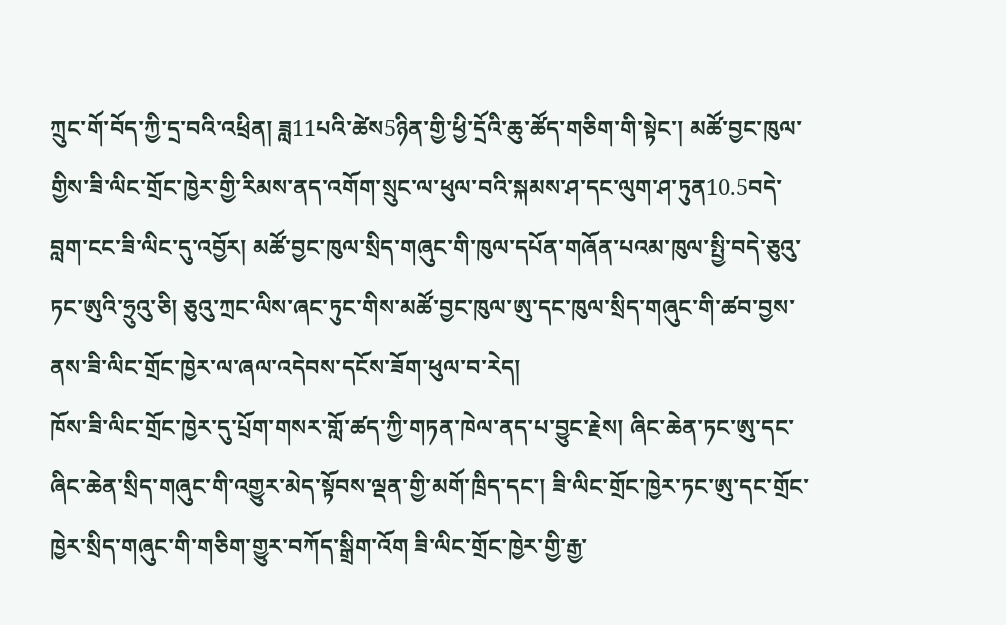ཀྲུང་གོ་བོད་ཀྱི་དྲ་བའི་འཕྲིན། ཟླ11པའི་ཚེས5ཉིན་གྱི་ཕྱི་དྲོའི་ཆུ་ཚོད་གཅིག་གི་སྟེང་། མཚོ་བྱང་ཁུལ་གྱིས་ཟི་ལིང་གྲོང་ཁྱེར་གྱི་རིམས་ནད་འགོག་སྲུང་ལ་ཕུལ་བའི་སྐམས་ཤ་དང་ལུག་ཤ་ཏུན10.5བདེ་བླག་ངང་ཟི་ལིང་དུ་འབྱོར། མཚོ་བྱང་ཁུལ་སྲིད་གཞུང་གི་ཁུལ་དཔོན་གཞོན་པའམ་ཁུལ་སྤྱི་བདེ་ཅུའུ་ཏང་ཨུའི་ཧྲུའུ་ཅི། ཅུའུ་ཀྲང་ལིས་ཞང་ཏུང་གིས་མཚོ་བྱང་ཁུལ་ཨུ་དང་ཁུལ་སྲིད་གཞུང་གི་ཚབ་བྱས་ནས་ཟི་ལིང་གྲོང་ཁྱེར་ལ་ཞལ་འདེབས་དངོས་ཟོག་ཕུལ་བ་རེད།
ཁོས་ཟི་ལིང་གྲོང་ཁྱེར་དུ་པྲོག་གསར་གློ་ཚད་ཀྱི་གཏན་ཁེལ་ནད་པ་བྱུང་རྗེས། ཞིང་ཆེན་ཏང་ཨུ་དང་ཞིང་ཆེན་སྲིད་གཞུང་གི་འགྱུར་མེད་སྟོབས་ལྡན་གྱི་མགོ་ཁྲིད་དང་། ཟི་ལིང་གྲོང་ཁྱེར་ཏང་ཨུ་དང་གྲོང་ཁྱེར་སྲིད་གཞུང་གི་གཅིག་གྱུར་བཀོད་སྒྲིག་འོག ཟི་ལིང་གྲོང་ཁྱེར་གྱི་རྒྱ་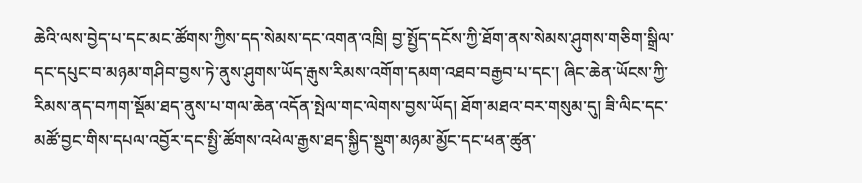ཆེའི་ལས་བྱེད་པ་དང་མང་ཚོགས་ཀྱིས་དད་སེམས་དང་འགན་འཁྲི། བྱ་སྤྱོད་དངོས་ཀྱི་ཐོག་ནས་སེམས་ཤུགས་གཅིག་སྒྲིལ་དང་དཔུང་བ་མཉམ་གཤིབ་བྱས་ཏེ་ནུས་ཤུགས་ཡོད་རྒུས་རིམས་འགོག་དམག་འཐབ་བརྒྱབ་པ་དང་། ཞིང་ཆེན་ཡོངས་ཀྱི་རིམས་ནད་བཀག་སྡོམ་ཐད་ནུས་པ་གལ་ཆེན་འདོན་སྤེལ་གང་ལེགས་བྱས་ཡོད། ཐོག་མཐའ་བར་གསུམ་དུ། ཟི་ལིང་དང་མཚོ་བྱང་གིས་དཔལ་འབྱོར་དང་སྤྱི་ཚོགས་འཕེལ་རྒྱས་ཐད་སྐྱིད་སྡུག་མཉམ་མྱོང་དང་ཕན་ཚུན་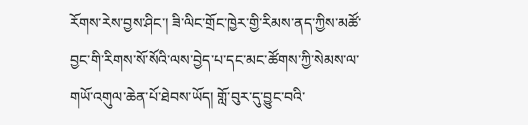རོགས་རེས་བྱས་ཤིང་། ཟི་ལིང་གྲོང་ཁྱེར་གྱི་རིམས་ནད་ཀྱིས་མཚོ་བྱང་གི་རིགས་སོ་སོའི་ལས་བྱེད་པ་དང་མང་ཚོགས་ཀྱི་སེམས་ལ་གཡོ་འགུལ་ཆེན་པོ་ཐེབས་ཡོད། གློ་བུར་དུ་བྱུང་བའི་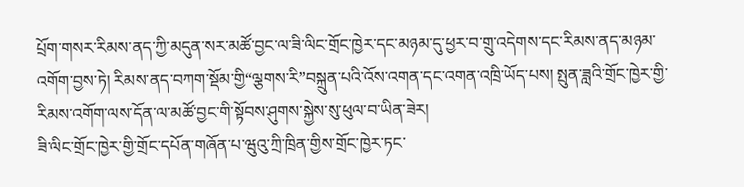པྲོག་གསར་རིམས་ནད་ཀྱི་མདུན་སར་མཚོ་བྱང་ལ་ཟི་ལིང་གྲོང་ཁྱེར་དང་མཉམ་དུ་ཕྱར་བ་གྲུ་འདེགས་དང་རིམས་ནད་མཉམ་འགོག་བྱས་ཏེ། རིམས་ནད་བཀག་སྡོམ་གྱི“ལྕགས་རི”བསྐྲུན་པའི་འོས་འགན་དང་འགན་འཁྲི་ཡོད་པས། སྤུན་ཟླའི་གྲོང་ཁྱེར་གྱི་རིམས་འགོག་ལས་དོན་ལ་མཚོ་བྱང་གི་སྟོབས་ཤུགས་སྐྱེས་སུ་ཕུལ་བ་ཡིན་ཟེར།
ཟི་ལིང་གྲོང་ཁྱེར་གྱི་གྲོང་དཔོན་གཞོན་པ་ཝུའུ་ཀྲི་ཁྲིན་གྱིས་གྲོང་ཁྱེར་ཏང་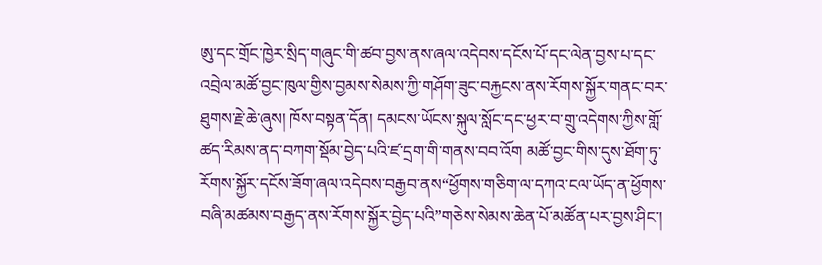ཨུ་དང་གྲོང་ཁྱེར་སྲིད་གཞུང་གི་ཚབ་བྱས་ནས་ཞལ་འདེབས་དངོས་པོ་དང་ལེན་བྱས་པ་དང་འབྲེལ་མཚོ་བྱང་ཁུལ་གྱིས་བྱམས་སེམས་ཀྱི་གཤོག་ཟུང་བརྐྱངས་ནས་རོགས་སྐྱོར་གནང་བར་ཐུགས་རྗེ་ཆེ་ཞུས། ཁོས་བསྟན་དོན། དམངས་ཡོངས་སྐུལ་སློང་དང་ཕྱར་བ་གྲུ་འདེགས་ཀྱིས་གློ་ཚད་རིམས་ནད་བཀག་སྡོམ་བྱེད་པའི་ཛ་དྲག་གི་གནས་བབ་འོག མཚོ་བྱང་གིས་དུས་ཐོག་ཏུ་རོགས་སྐྱོར་དངོས་ཟོག་ཞལ་འདེབས་བརྒྱབ་ནས“ཕྱོགས་གཅིག་ལ་དཀའ་ངལ་ཡོད་ན་ཕྱོགས་བཞི་མཚམས་བརྒྱད་ནས་རོགས་སྐྱོར་བྱེད་པའི”གཅེས་སེམས་ཆེན་པོ་མཚོན་པར་བྱས་ཤིང་།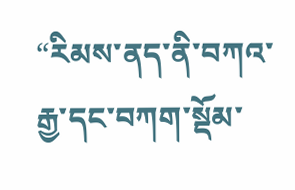“རིམས་ནད་ནི་བཀའ་རྒྱ་དང་བཀག་སྡོམ་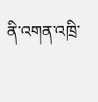ནི་འགན་འཁྲི་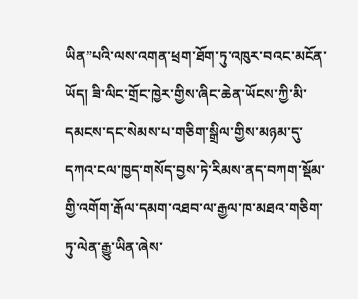ཡིན”པའི་ལས་འགན་ཕྲག་ཐོག་ཏུ་འཁུར་བའང་མངོན་ཡོད། ཟི་ལིང་གྲོང་ཁྱེར་གྱིས་ཞིང་ཆེན་ཡོངས་ཀྱི་མི་དམངས་དང་སེམས་པ་གཅིག་སྒྲིལ་གྱིས་མཉམ་དུ་དཀའ་ངལ་ཁྱད་གསོད་བྱས་ཏེ་རིམས་ནད་བཀག་སྡོམ་གྱི་འགོག་རྒོལ་དམག་འཐབ་ལ་རྒྱལ་ཁ་མཐའ་གཅིག་ཏུ་ལེན་རྒྱུ་ཡིན་ཞེས་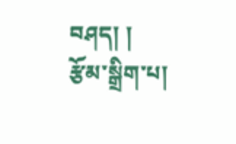བཤད། །
རྩོམ་སྒྲིག་པ།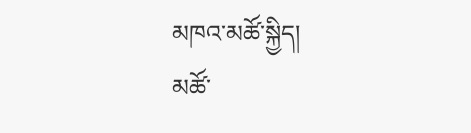མཁའ་མཚོ་སྐྱིད།
མཚོ་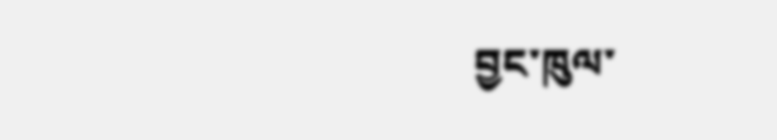བྱང་ཁུལ་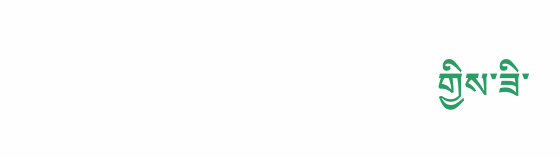གྱིས་ཟི་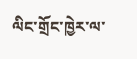ལིང་གྲོང་ཁྱེར་ལ་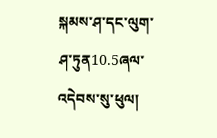སྐམས་ཤ་དང་ལུག་ཤ་ཏུན10.5ཞལ་འདེབས་སུ་ཕུལ།